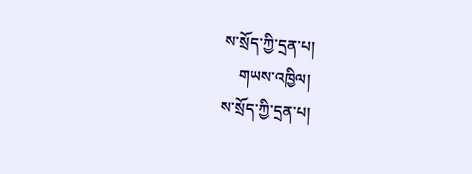ས་སྲོད་ཀྱི་དྲན་པ།
    གཡས་འཁྱིལ།
ས་སྲོད་ཀྱི་དྲན་པ།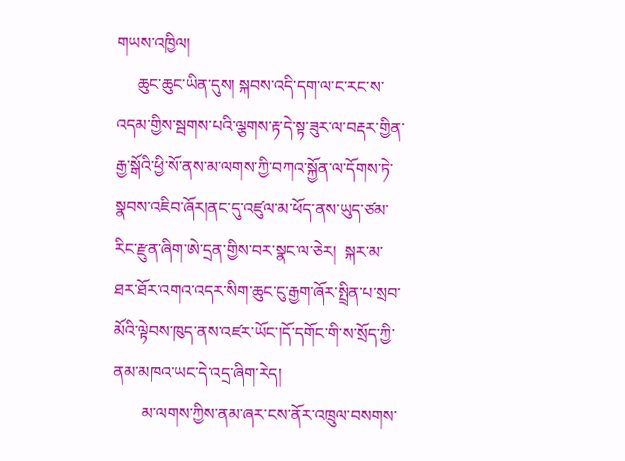གཡས་འཁྱིལ།
     ཆུང་ཆུང་ཡིན་དུས། སྐབས་འདི་དག་ལ་ང་རང་ས་འདམ་གྱིས་སྦགས་པའི་ལྕགས་རྟ་དེ་སྟ་ཟུར་ལ་བརྡར་གྱིན་རྒྱ་སྒོའི་ཕྱི་སོ་ནས་མ་ལགས་ཀྱི་བཀའ་སྐྱོན་ལ་དོགས་ཏེ་སྣབས་འཇིབ་ཞོར།ནང་དུ་འཛུལ་མ་ཕོད་ནས་ཡུད་ཙམ་རིང་རྫུན་ཞིག་ཨེ་དྲན་གྱིས་བར་སྣང་ལ་ཅེར།  སྐར་མ་ཐར་ཐོར་འགའ་འདར་སིག་ཆུང་ངུ་རྒྱག་ཞོར་སྤྲིན་པ་སྲབ་མོའི་ལྟེབས་ཁུད་ནས་འཛར་ཡོང་།དོ་དགོང་གི་ས་སྲོད་ཀྱི་ནམ་མཁའ་ཡང་དེ་འདྲ་ཞིག་རེད།
       མ་ལགས་ཀྱིས་ནམ་ཞར་ངས་ནོར་འཁྲུལ་བསགས་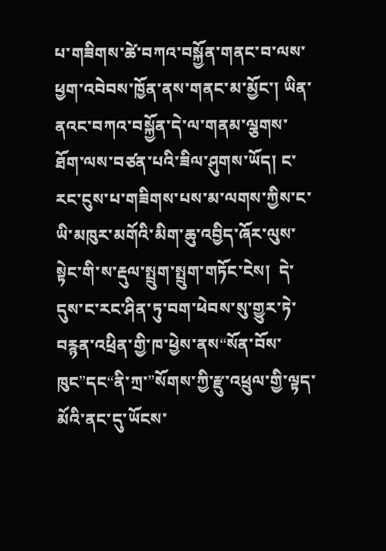པ་གཟིགས་ཚེ་བཀའ་བསྐྱོན་གནང་བ་ལས་ཕྱག་འབེབས་ཁྱོན་ནས་གནང་མ་མྱོང་། ཡིན་ནའང་བཀའ་བསྐྱོན་དེ་ལ་གནམ་ལྕགས་ཐོག་ལས་བཙན་པའི་ཟིལ་ཤུགས་ཡོད། ང་རང་ངུས་པ་གཟིགས་པས་མ་ལགས་ཀྱིས་ང་ཡི་མཁུར་མགོའི་མིག་ཆུ་འབྱིད་ཞོར་ལུས་སྟེང་གི་ས་རྡུལ་སྤྲུག་སྤྲུག་གཏོང་ངེས།  དེ་དུས་ང་རང་ཤིན་ཏུ་བག་ཕེབས་སུ་གྱུར་ཏེ་བརྙན་འཕྲིན་གྱི་ཁ་ཕྱེས་ནས“སོན་བོས་ཁུང”དང“ནི་ཀྲ་”སོགས་ཀྱི་རྫུ་འཕྲུལ་གྱི་ལྟད་མོའི་ནང་དུ་ཡོངས་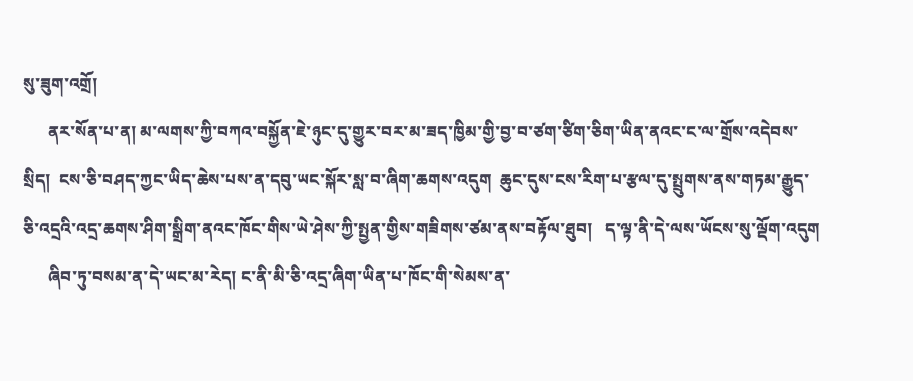སུ་ཟུག་འགྲོ།
      ནར་སོན་པ་ན། མ་ལགས་ཀྱི་བཀའ་བསྐྱོན་ཇེ་ཉུང་དུ་གྱུར་བར་མ་ཟད་ཁྱིམ་གྱི་བྱ་བ་ཙག་ཙིག་ཅིག་ཡིན་ནའང་ང་ལ་གྲོས་འདེབས་སྲིད།  ངས་ཅི་བཤད་ཀྱང་ཡིད་ཆེས་པས་ན་དབུ་ཡང་སྐོར་སླ་བ་ཞིག་ཆགས་འདུག  ཆུང་དུས་ངས་རིག་པ་རྩལ་དུ་སྤྲུགས་ནས་གཏམ་རྒྱུད་ཅི་འདྲའི་འདྲ་ཆགས་ཤིག་སྒྲིག་ནའང་ཁོང་གིས་ཡེ་ཤེས་ཀྱི་སྤྱན་གྱིས་གཟིགས་ཙམ་ནས་བརྟོལ་ཐུབ།   ད་ལྟ་ནི་དེ་ལས་ཡོངས་སུ་ལྡོག་འདུག
      ཞིབ་ཏུ་བསམ་ན་དེ་ཡང་མ་རེད། ང་ནི་མི་ཅི་འདྲ་ཞིག་ཡིན་པ་ཁོང་གི་སེམས་ན་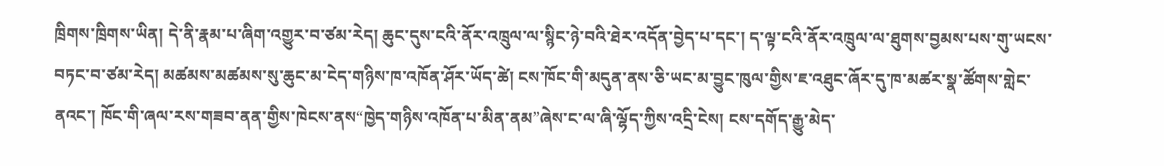ཁྲིགས་ཁྲིགས་ཡིན། དེ་ནི་རྣམ་པ་ཞིག་འགྱུར་བ་ཙམ་རེད། ཆུང་དུས་ངའི་ནོར་འཁྲུལ་ལ་སྙིང་ཉེ་བའི་ཐེར་འདོན་བྱེད་པ་དང་། ད་ལྟ་ངའི་ནོར་འཁྲུལ་ལ་ཐུགས་བྱམས་པས་གུ་ཡངས་བཏང་བ་ཙམ་རེད། མཚམས་མཚམས་སུ་ཆུང་མ་ངེད་གཉིས་ཁ་འཁོན་ཤོར་ཡོད་ཚེ། ངས་ཁོང་གི་མདུན་ནས་ཅི་ཡང་མ་བྱུང་ཁུལ་གྱིས་ཇ་འཐུང་ཞོར་དུ་ཁ་མཚར་སྣ་ཚོགས་གླེང་ནའང་། ཁོང་གི་ཞལ་རས་གཟབ་ནན་གྱིས་ཁེངས་ནས“ཁྱེད་གཉིས་འཁོན་པ་མིན་ནམ”ཞེས་ང་ལ་ཞི་ལྷོད་ཀྱིས་འདྲི་ངེས། ངས་དགོད་རྒྱུ་མེད་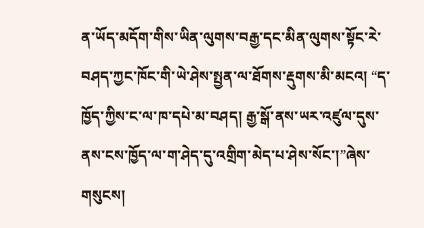ན་ཡོད་མདོག་གིས་ཡིན་ལུགས་བརྒྱ་དང་མིན་ལུགས་སྟོང་རེ་བཤད་ཀྱང་ཁོང་གི་ཡེ་ཤེས་སྤྱན་ལ་ཐོགས་རྡུགས་མི་མངའ། “ད་ཁྱོད་ཀྱིས་ང་ལ་ཁ་དཔེ་མ་བཤད། རྒྱ་སྒོ་ནས་ཡར་འཛུལ་དུས་ནས་ངས་ཁྱོད་ལ་ག་ཤེད་དུ་འགྲིག་མེད་པ་ཤེས་སོང་།”ཞེས་གསུངས།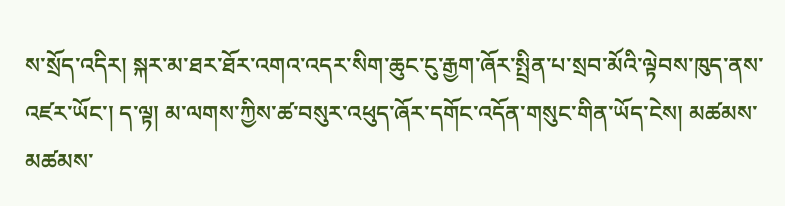ས་སྲོད་འདིར། སྐར་མ་ཐར་ཐོར་འགའ་འདར་སིག་ཆུང་ངུ་རྒྱག་ཞོར་སྤྲིན་པ་སྲབ་མོའི་ལྟེབས་ཁུད་ནས་འཛར་ཡོང་། ད་ལྟ། མ་ལགས་ཀྱིས་ཚ་བསུར་འཕུད་ཞོར་དགོང་འདོན་གསུང་གིན་ཡོད་ངེས། མཚམས་མཚམས་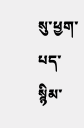སུ་ཕྱག་པད་སྙིམ་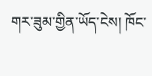གར་ཟུམ་གྱིན་ཡོད་ངེས། ཁོང་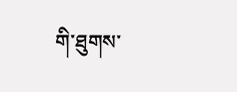གི་ཐུགས་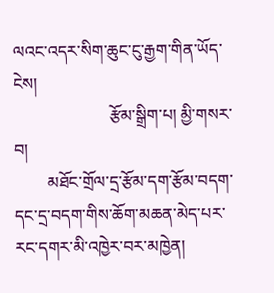ལའང་འདར་སིག་ཆུང་ངུ་རྒྱག་གིན་ཡོད་ངེས།
                       རྩོམ་སྒྲིག་པ། མྱི་གསར་བ།
        མཐོང་གྲོལ་དྲ་རྩོམ་དག་རྩོམ་བདག་དང་དྲ་བདག་གིས་ཆོག་མཆན་མེད་པར་རང་དགར་མི་འཁྱེར་བར་མཁྱེན།